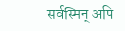सर्वस्मिन् अपि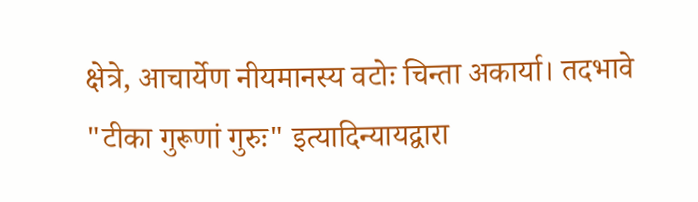क्षेत्रे, आचार्येण नीयमानस्य वटोः चिन्ता अकार्या। तदभावे "टीका गुरूणां गुरुः" इत्यादिन्यायद्वारा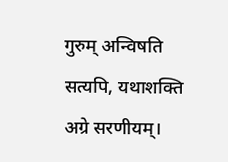गुरुम् अन्विषति सत्यपि, यथाशक्ति अग्रे सरणीयम्।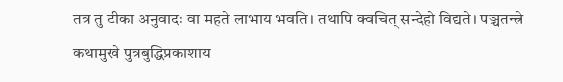तत्र तु टीका अनुवादः वा महते लाभाय भवति। तथापि क्वचित् सन्देहो विद्यते। पञ्चतन्त्रे कथामुखे पुत्रबुद्धिप्रकाशाय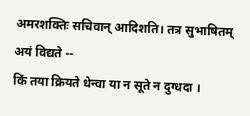अमरशक्तिः सचिवान् आदिशति। तत्र सुभाषितम् अयं विद्यते --
किं तया क्रियते धेन्वा या न सूते न दुग्धदा ।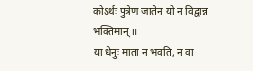कोऽर्थः पुत्रेण जातेन यो न विद्वान्न भक्तिमान् ॥
या धेनुः माता न भवति, न वा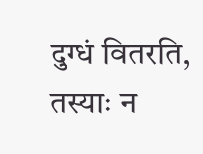दुग्धं वितरति, तस्याः न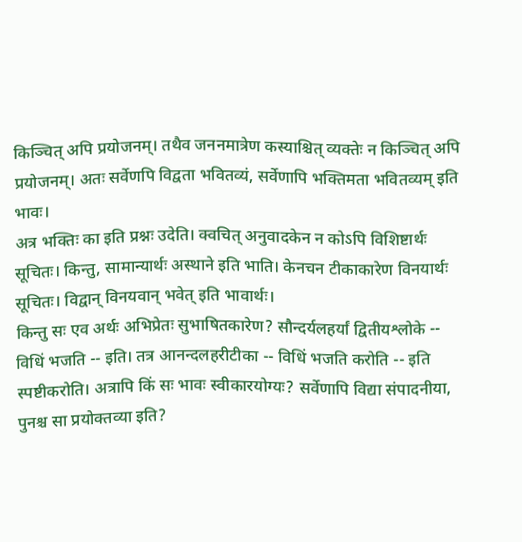किञ्चित् अपि प्रयोजनम्। तथैव जननमात्रेण कस्याश्चित् व्यक्तेः न किञ्चित् अपि प्रयोजनम्। अतः सर्वेणपि विद्वता भवितव्यं, सर्वेणापि भक्तिमता भवितव्यम् इति भावः।
अत्र भक्तिः का इति प्रश्नः उदेति। क्वचित् अनुवादकेन न कोऽपि विशिष्टार्थः सूचितः। किन्तु, सामान्यार्थः अस्थाने इति भाति। केनचन टीकाकारेण विनयार्थः सूचितः। विद्वान् विनयवान् भवेत् इति भावार्थः।
किन्तु सः एव अर्थः अभिप्रेतः सुभाषितकारेण? सौन्दर्यलहर्यां द्वितीयश्लोके -- विधिं भजति -- इति। तत्र आनन्दलहरीटीका -- विधिं भजति करोति -- इति स्पष्टीकरोति। अत्रापि किं सः भावः स्वीकारयोग्यः? सर्वेणापि विद्या संपादनीया, पुनश्च सा प्रयोक्तव्या इति?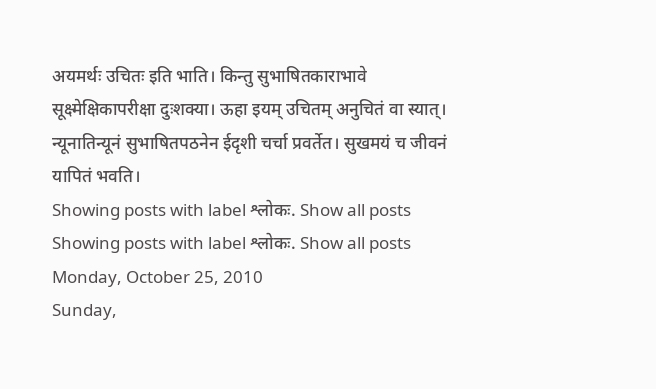अयमर्थः उचितः इति भाति। किन्तु सुभाषितकाराभावे सूक्ष्मेक्षिकापरीक्षा दुःशक्या। ऊहा इयम् उचितम् अनुचितं वा स्यात्। न्यूनातिन्यूनं सुभाषितपठनेन ईदृशी चर्चा प्रवर्तेत। सुखमयं च जीवनं यापितं भवति।
Showing posts with label श्लोकः. Show all posts
Showing posts with label श्लोकः. Show all posts
Monday, October 25, 2010
Sunday,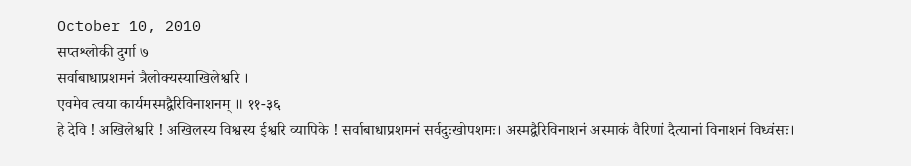October 10, 2010
सप्तश्लोकी दुर्गा ७
सर्वाबाधाप्रशमनं त्रैलोक्यस्याखिलेश्वरि ।
एवमेव त्वया कार्यमस्मद्वैरिविनाशनम् ॥ ११-३६
हे देवि ! अखिलेश्वरि ! अखिलस्य विश्वस्य ईश्वरि व्यापिके ! सर्वाबाधाप्रशमनं सर्वदुःखोपशमः। अस्मद्वैरिविनाशनं अस्माकं वैरिणां दैत्यानां विनाशनं विध्वंसः।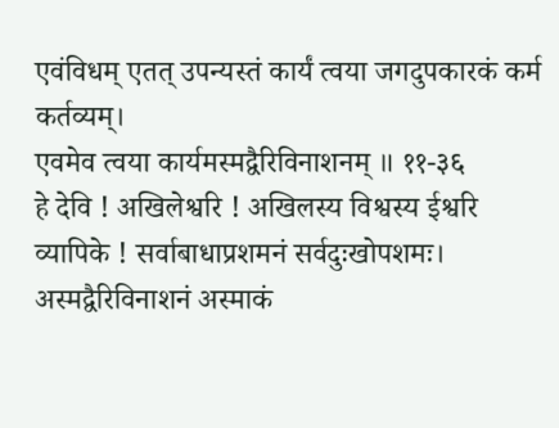एवंविधम् एतत् उपन्यस्तं कार्यं त्वया जगदुपकारकं कर्म कर्तव्यम्।
एवमेव त्वया कार्यमस्मद्वैरिविनाशनम् ॥ ११-३६
हे देवि ! अखिलेश्वरि ! अखिलस्य विश्वस्य ईश्वरि व्यापिके ! सर्वाबाधाप्रशमनं सर्वदुःखोपशमः। अस्मद्वैरिविनाशनं अस्माकं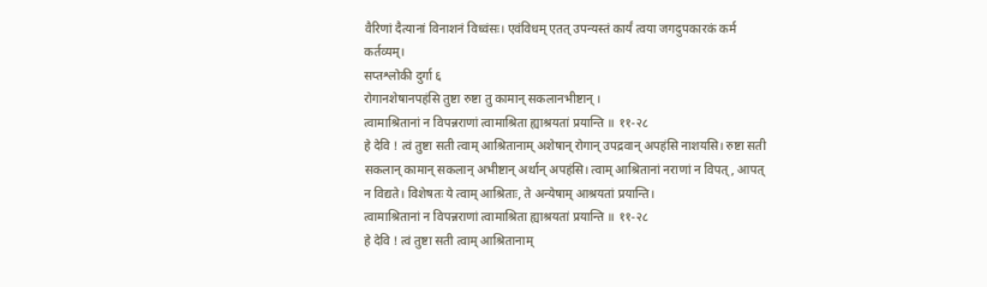वैरिणां दैत्यानां विनाशनं विध्वंसः। एवंविधम् एतत् उपन्यस्तं कार्यं त्वया जगदुपकारकं कर्म कर्तव्यम्।
सप्तश्लोकी दुर्गा ६
रोगानशेषानपहंसि तुष्टा रुष्टा तु कामान् सकलानभीष्टान् ।
त्वामाश्रितानां न विपन्नराणां त्वामाश्रिता ह्याश्रयतां प्रयान्ति ॥ ११-२८
हे देवि ! त्वं तुष्टा सती त्वाम् आश्रितानाम् अशेषान् रोगान् उपद्रवान् अपहंसि नाशयसि। रुष्टा सती सकलान् कामान् सकलान् अभीष्टान् अर्थान् अपहंसि। त्वाम् आश्रितानां नराणां न विपत्, आपत् न विद्यते। विशेषतः ये त्वाम् आश्रिताः, ते अन्येषाम् आश्रयतां प्रयान्ति।
त्वामाश्रितानां न विपन्नराणां त्वामाश्रिता ह्याश्रयतां प्रयान्ति ॥ ११-२८
हे देवि ! त्वं तुष्टा सती त्वाम् आश्रितानाम्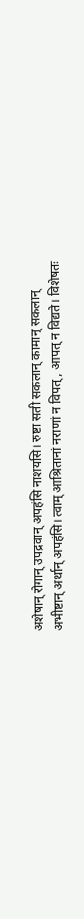अशेषान् रोगान् उपद्रवान् अपहंसि नाशयसि। रुष्टा सती सकलान् कामान् सकलान् अभीष्टान् अर्थान् अपहंसि। त्वाम् आश्रितानां नराणां न विपत्, आपत् न विद्यते। विशेषतः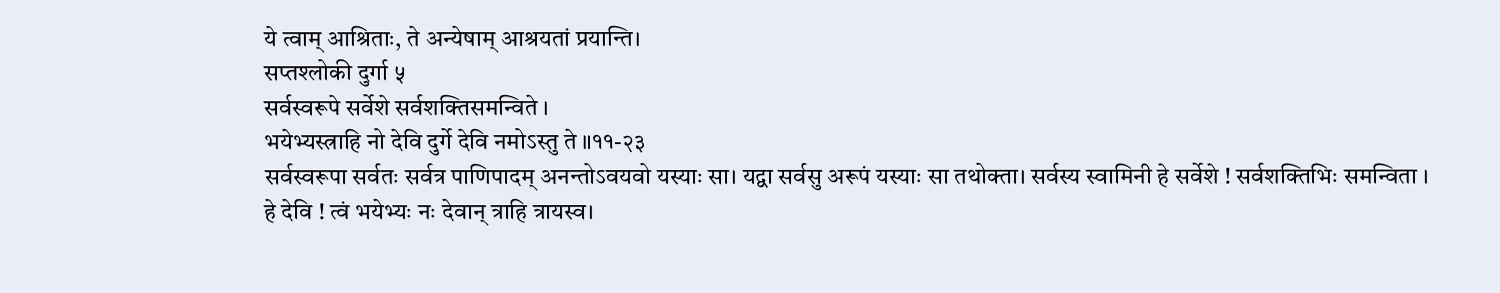ये त्वाम् आश्रिताः, ते अन्येषाम् आश्रयतां प्रयान्ति।
सप्तश्लोकी दुर्गा ५
सर्वस्वरूपे सर्वेशे सर्वशक्तिसमन्विते ।
भयेभ्यस्त्राहि नो देवि दुर्गे देवि नमोऽस्तु ते ॥११-२३
सर्वस्वरूपा सर्वतः सर्वत्र पाणिपादम् अनन्तोऽवयवो यस्याः सा। यद्वा सर्वसु अरूपं यस्याः सा तथोक्ता। सर्वस्य स्वामिनी हे सर्वेशे ! सर्वशक्तिभिः समन्विता । हे देवि ! त्वं भयेभ्यः नः देवान् त्राहि त्रायस्व।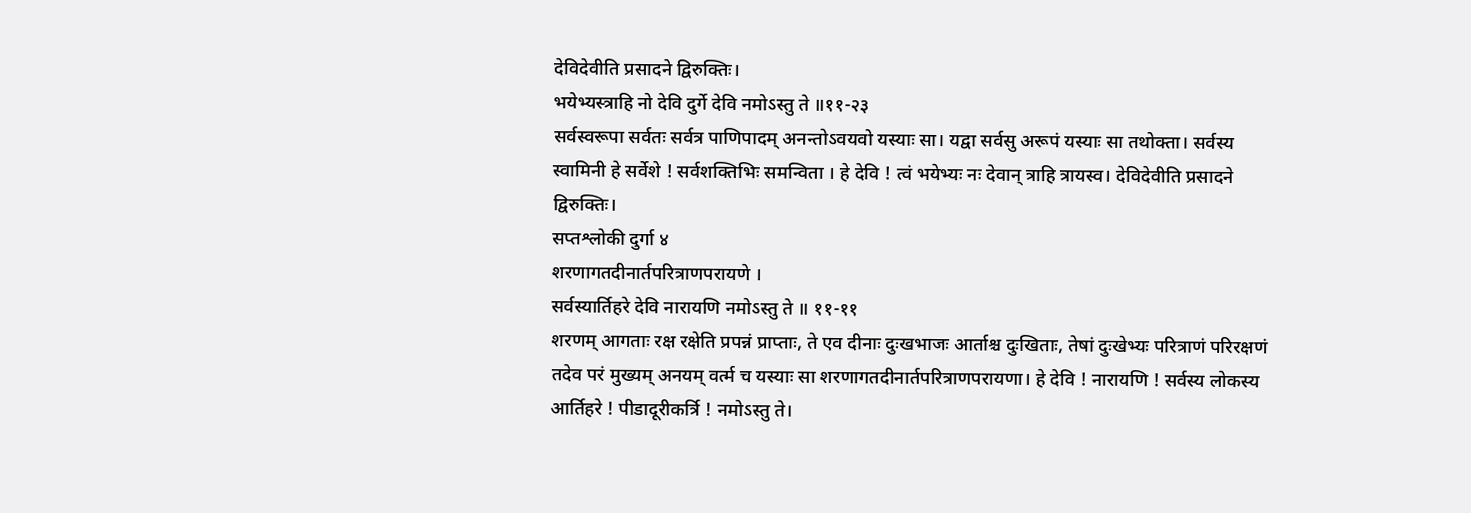देविदेवीति प्रसादने द्विरुक्तिः।
भयेभ्यस्त्राहि नो देवि दुर्गे देवि नमोऽस्तु ते ॥११-२३
सर्वस्वरूपा सर्वतः सर्वत्र पाणिपादम् अनन्तोऽवयवो यस्याः सा। यद्वा सर्वसु अरूपं यस्याः सा तथोक्ता। सर्वस्य स्वामिनी हे सर्वेशे ! सर्वशक्तिभिः समन्विता । हे देवि ! त्वं भयेभ्यः नः देवान् त्राहि त्रायस्व। देविदेवीति प्रसादने द्विरुक्तिः।
सप्तश्लोकी दुर्गा ४
शरणागतदीनार्तपरित्राणपरायणे ।
सर्वस्यार्तिहरे देवि नारायणि नमोऽस्तु ते ॥ ११-११
शरणम् आगताः रक्ष रक्षेति प्रपन्नं प्राप्ताः, ते एव दीनाः दुःखभाजः आर्ताश्च दुःखिताः, तेषां दुःखेभ्यः परित्राणं परिरक्षणं तदेव परं मुख्यम् अनयम् वर्त्म च यस्याः सा शरणागतदीनार्तपरित्राणपरायणा। हे देवि ! नारायणि ! सर्वस्य लोकस्य आर्तिहरे ! पीडादूरीकर्त्रि ! नमोऽस्तु ते।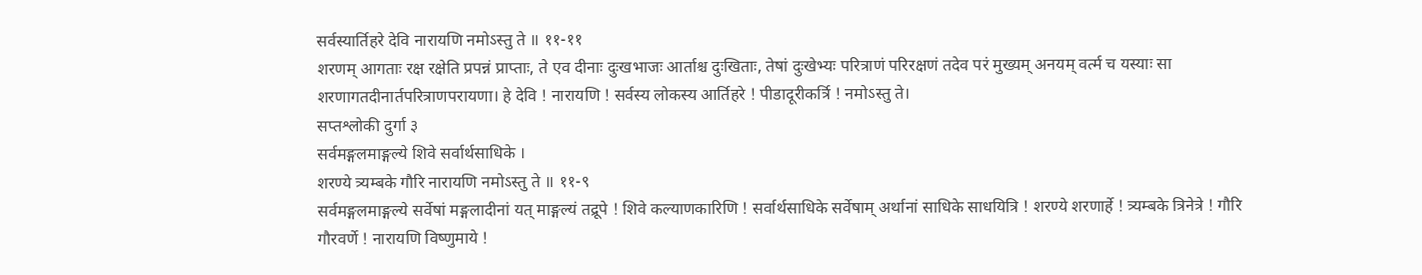सर्वस्यार्तिहरे देवि नारायणि नमोऽस्तु ते ॥ ११-११
शरणम् आगताः रक्ष रक्षेति प्रपन्नं प्राप्ताः, ते एव दीनाः दुःखभाजः आर्ताश्च दुःखिताः, तेषां दुःखेभ्यः परित्राणं परिरक्षणं तदेव परं मुख्यम् अनयम् वर्त्म च यस्याः सा शरणागतदीनार्तपरित्राणपरायणा। हे देवि ! नारायणि ! सर्वस्य लोकस्य आर्तिहरे ! पीडादूरीकर्त्रि ! नमोऽस्तु ते।
सप्तश्लोकी दुर्गा ३
सर्वमङ्गलमाङ्गल्ये शिवे सर्वार्थसाधिके ।
शरण्ये त्र्यम्बके गौरि नारायणि नमोऽस्तु ते ॥ ११-९
सर्वमङ्गलमाङ्गल्ये सर्वेषां मङ्गलादीनां यत् माङ्गल्यं तद्रूपे ! शिवे कल्याणकारिणि ! सर्वार्थसाधिके सर्वेषाम् अर्थानां साधिके साधयित्रि ! शरण्ये शरणार्हे ! त्र्यम्बके त्रिनेत्रे ! गौरि गौरवर्णे ! नारायणि विष्णुमाये !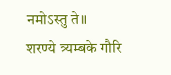नमोऽस्तु ते॥
शरण्ये त्र्यम्बके गौरि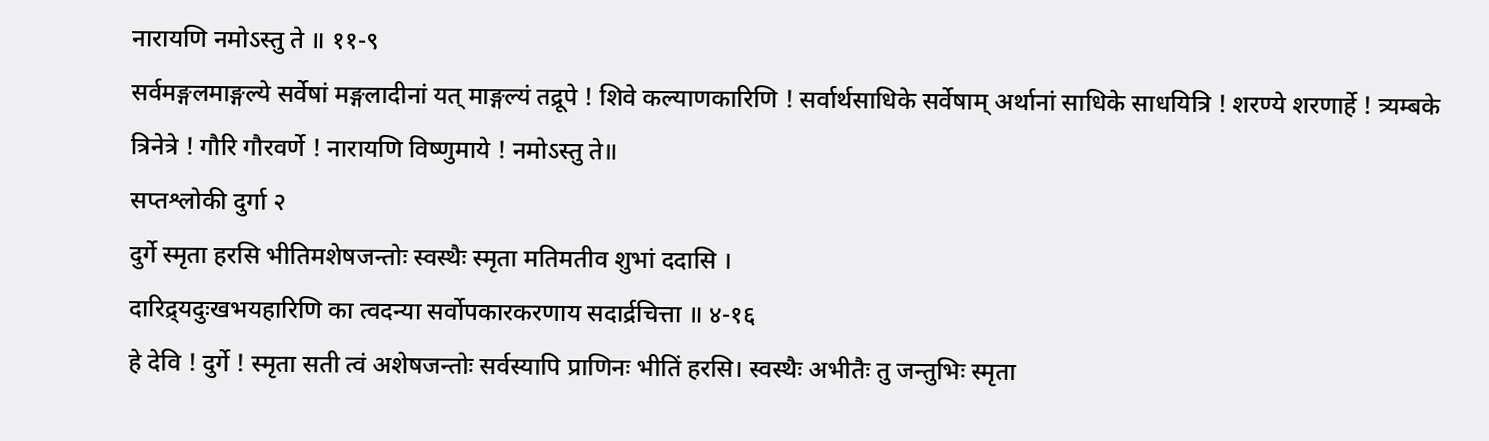नारायणि नमोऽस्तु ते ॥ ११-९
सर्वमङ्गलमाङ्गल्ये सर्वेषां मङ्गलादीनां यत् माङ्गल्यं तद्रूपे ! शिवे कल्याणकारिणि ! सर्वार्थसाधिके सर्वेषाम् अर्थानां साधिके साधयित्रि ! शरण्ये शरणार्हे ! त्र्यम्बके त्रिनेत्रे ! गौरि गौरवर्णे ! नारायणि विष्णुमाये ! नमोऽस्तु ते॥
सप्तश्लोकी दुर्गा २
दुर्गे स्मृता हरसि भीतिमशेषजन्तोः स्वस्थैः स्मृता मतिमतीव शुभां ददासि ।
दारिद्र्यदुःखभयहारिणि का त्वदन्या सर्वोपकारकरणाय सदार्द्रचित्ता ॥ ४-१६
हे देवि ! दुर्गे ! स्मृता सती त्वं अशेषजन्तोः सर्वस्यापि प्राणिनः भीतिं हरसि। स्वस्थैः अभीतैः तु जन्तुभिः स्मृता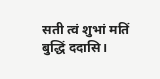सती त्वं शुभां मतिं बुद्धिं ददासि।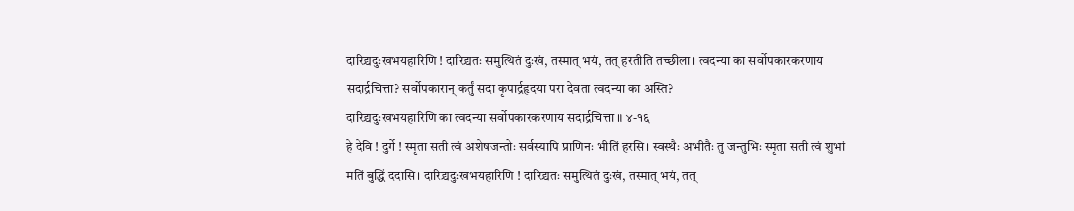दारिद्र्यदुःखभयहारिणि ! दारिद्र्यतः समुत्थितं दुःखं, तस्मात् भयं, तत् हरतीति तच्छीला। त्वदन्या का सर्वोपकारकरणाय सदार्द्रचित्ता? सर्वोपकारान् कर्तुं सदा कृपार्द्रहृदया परा देवता त्वदन्या का अस्ति?
दारिद्र्यदुःखभयहारिणि का त्वदन्या सर्वोपकारकरणाय सदार्द्रचित्ता ॥ ४-१६
हे देवि ! दुर्गे ! स्मृता सती त्वं अशेषजन्तोः सर्वस्यापि प्राणिनः भीतिं हरसि। स्वस्थैः अभीतैः तु जन्तुभिः स्मृता सती त्वं शुभां मतिं बुद्धिं ददासि। दारिद्र्यदुःखभयहारिणि ! दारिद्र्यतः समुत्थितं दुःखं, तस्मात् भयं, तत्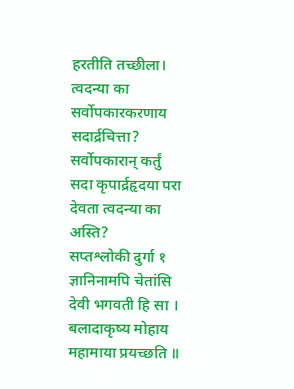हरतीति तच्छीला। त्वदन्या का सर्वोपकारकरणाय सदार्द्रचित्ता? सर्वोपकारान् कर्तुं सदा कृपार्द्रहृदया परा देवता त्वदन्या का अस्ति?
सप्तश्लोकी दुर्गा १
ज्ञानिनामपि चेतांसि देवी भगवती हि सा ।
बलादाकृष्य मोहाय महामाया प्रयच्छति ॥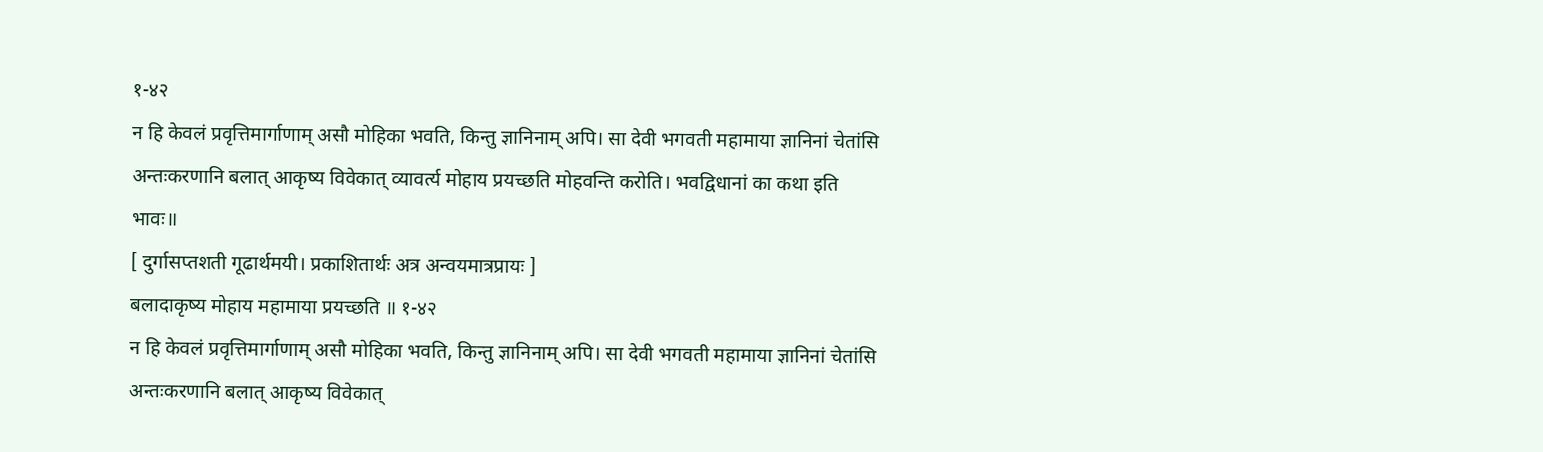१-४२
न हि केवलं प्रवृत्तिमार्गाणाम् असौ मोहिका भवति, किन्तु ज्ञानिनाम् अपि। सा देवी भगवती महामाया ज्ञानिनां चेतांसि अन्तःकरणानि बलात् आकृष्य विवेकात् व्यावर्त्य मोहाय प्रयच्छति मोहवन्ति करोति। भवद्विधानां का कथा इति भावः॥
[ दुर्गासप्तशती गूढार्थमयी। प्रकाशितार्थः अत्र अन्वयमात्रप्रायः ]
बलादाकृष्य मोहाय महामाया प्रयच्छति ॥ १-४२
न हि केवलं प्रवृत्तिमार्गाणाम् असौ मोहिका भवति, किन्तु ज्ञानिनाम् अपि। सा देवी भगवती महामाया ज्ञानिनां चेतांसि अन्तःकरणानि बलात् आकृष्य विवेकात्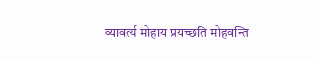व्यावर्त्य मोहाय प्रयच्छति मोहवन्ति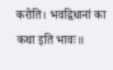करोति। भवद्विधानां का कथा इति भावः॥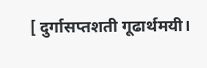[ दुर्गासप्तशती गूढार्थमयी।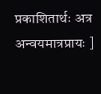प्रकाशितार्थः अत्र अन्वयमात्रप्रायः ]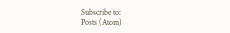Subscribe to:
Posts (Atom)